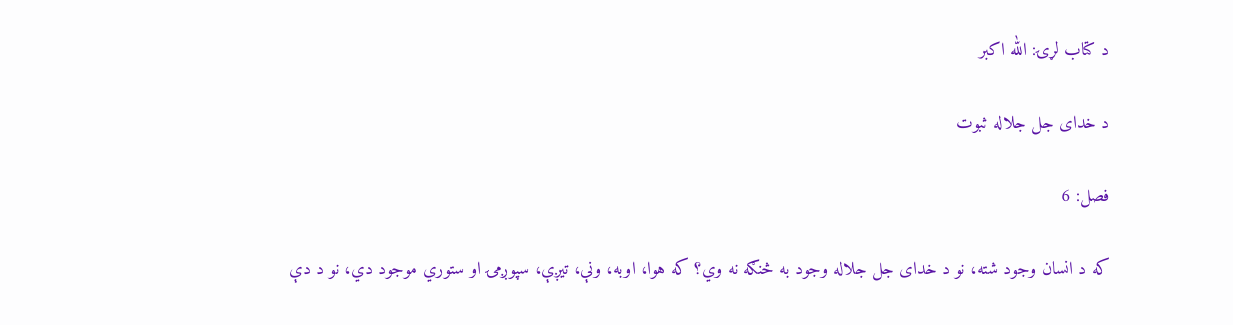د کتاب لړۍ: الله اکبر

د خدای جل جلاله ثبوت

فصل: 6

که د انسان وجود شته، نو د خدای جل جلاله وجود به څنګه نه وي؟ که هوا، اوبه، ونې، تیږې، سپوږمۍ او ستوري موجود دي، نو د دې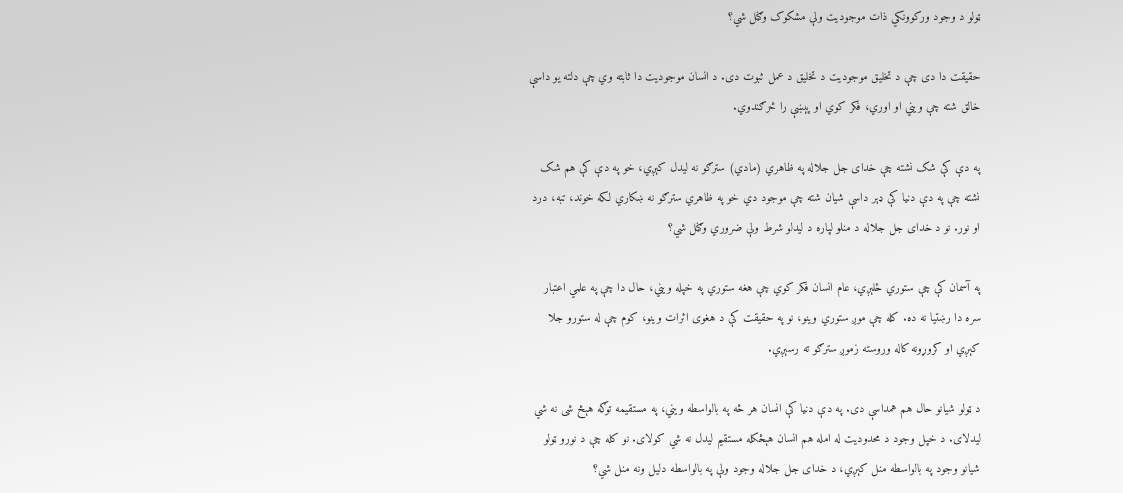ټولو د وجود ورکوونکي ذات موجودیت ولې مشکوک وګڼل شي؟

حقیقت دا دی چې د تخلیق موجودیت د تخلیق د عمل ثبوت دی. د انسان موجودیت دا ثابته وي چې دلته یو داسې خالق شته چې ویني او اوري، فکر کوي او پېښې را څرګندوي.

په دې کې شک نشته چې خدای جل جلاله په ظاهري (مادي) سترګو نه لیدل کېږي، خو په دې کې هم شک نشته چې په دې دنیا کې ډېر داسې شیان شته چې موجود دي خو په ظاهري سترګو نه ښکاري لکه خوند، تبه، درد او نور. نو د خدای جل جلاله د منلو لپاره د لیدلو شرط ولې ضروري وګڼل شي؟

په آسمان کې چې ستوري ځلېږي، عام انسان فکر کوي چې هغه ستوري په خپله ویني، حال دا چې په علمي اعتبار سره دا رښتیا نه ده. کله چې موږ ستوري وینو، نو په حقیقت کې د هغوی اثرات وینو، کوم چې له ستورو جلا کېږي او کروړونه کاله وروسته زموږ سترګو ته رسېږي.

د ټولو شیانو حال هم همداسې دی. په دې دنیا کې انسان هر څه په بالواسطه ویني، په مستقیمه توګه هېڅ شی نه شي لیدلای. د خپل وجود د محدودیت له امله هم انسان هېڅکله مستقیم لیدل نه شي کولای. نو کله چې د نورو ټولو شیانو وجود په بالواسطه منل کېږي، د خدای جل جلاله وجود ولې په بالواسطه دلیل ونه منل شي؟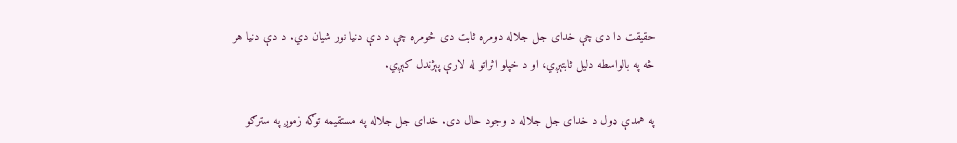حقیقت دا دی چې خدای جل جلاله دومره ثابت دی څومره چې د دې دنیا نور شیان دي. د دې دنیا هر څه په بالواسطه دلیل ثابتېږي، او د خپلو اثراتو له لارې پېژندل کېږي.

په همدې ډول د خدای جل جلاله د وجود حال دی. خدای جل جلاله په مستقیمه توګه زموږ په سترګو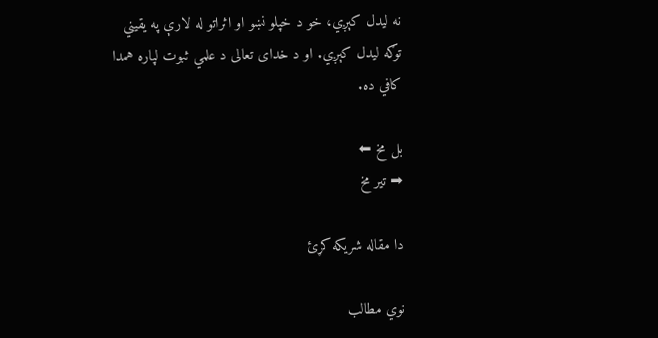نه لیدل کېږي، خو د خپلو نښو او اثراتو له لارې په یقيني توګه لیدل کېږي. او د خدای تعالی د علمي ثبوت لپاره همدا کافي ده.

بل مخ ⬅
➡ تیر مخ

دا مقاله شریکه کړئ

نوي مطالب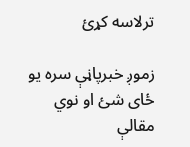ترلاسه کړئ

زموږ خبرپاڼې سره یو ځای شئ او نوي مقالې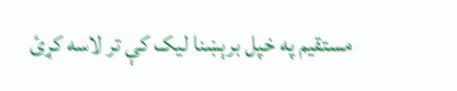مستقیم په خپل برېښنا لیک کې تر لاسه کړئ